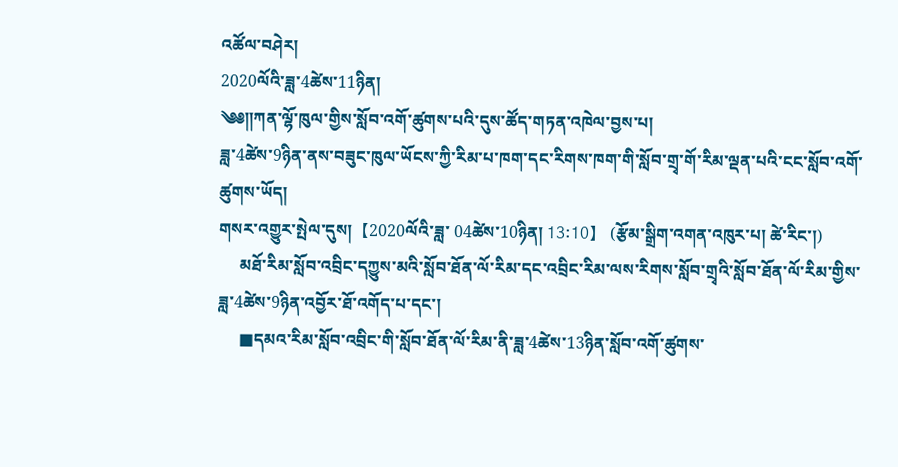འཚོལ་བཤེར།
2020ལོའི་ཟླ་4ཚེས་11ཉིན།
༄༅༎ཀན་ལྷོ་ཁུལ་གྱིས་སློབ་འགོ་ཚུགས་པའི་དུས་ཚོད་གཏན་འཁེལ་བྱས་པ།
ཟླ་4ཚེས་9ཉིན་ནས་བཟུང་ཁུལ་ཡོངས་ཀྱི་རིམ་པ་ཁག་དང་རིགས་ཁག་གི་སློབ་གྲྭ་གོ་རིམ་ལྡན་པའི་ངང་སློབ་འགོ་ཚུགས་ཡོད།
གསར་འགྱུར་སྤེལ་དུས།  【2020ལོའི་ཟླ་ 04ཚེས་10ཉིན། 13:10】   (རྩོམ་སྒྲིག་འགན་འཁུར་པ། ཚེ་རིང་།)
     མཐོ་རིམ་སློབ་འབྲིང་དཀྱུས་མའི་སློབ་ཐོན་ལོ་རིམ་དང་འབྲིང་རིམ་ལས་རིགས་སློབ་གྲྭའི་སློབ་ཐོན་ལོ་རིམ་གྱིས་ཟླ་4ཚེས་9ཉིན་འབྱོར་ཐོ་འགོད་པ་དང་།
     ■དམའ་རིམ་སློབ་འབྲིང་གི་སློབ་ཐོན་ལོ་རིམ་ནི་ཟླ་4ཚེས་13ཉིན་སློབ་འགོ་ཚུགས་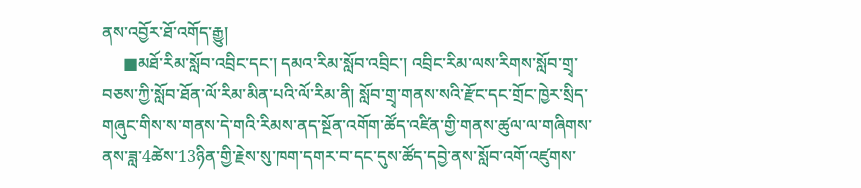ནས་འབྱོར་ཐོ་འགོད་རྒྱུ།
     ■མཐོ་རིམ་སློབ་འབྲིང་དང་། དམའ་རིམ་སློབ་འབྲིང་། འབྲིང་རིམ་ལས་རིགས་སློབ་གྲྭ་བཅས་ཀྱི་སློབ་ཐོན་ལོ་རིམ་མིན་པའི་ལོ་རིམ་ནི། སློབ་གྲྭ་གནས་སའི་རྫོང་དང་གྲོང་ཁྱེར་སྲིད་གཞུང་གིས་ས་གནས་དེ་གའི་རིམས་ནད་སྔོན་འགོག་ཚོད་འཛིན་གྱི་གནས་ཚུལ་ལ་གཞིགས་ནས་ཟླ་4ཚེས་13ཉིན་གྱི་རྗེས་སུ་ཁག་དགར་བ་དང་དུས་ཚོད་དབྱེ་ནས་སློབ་འགོ་འཛུགས་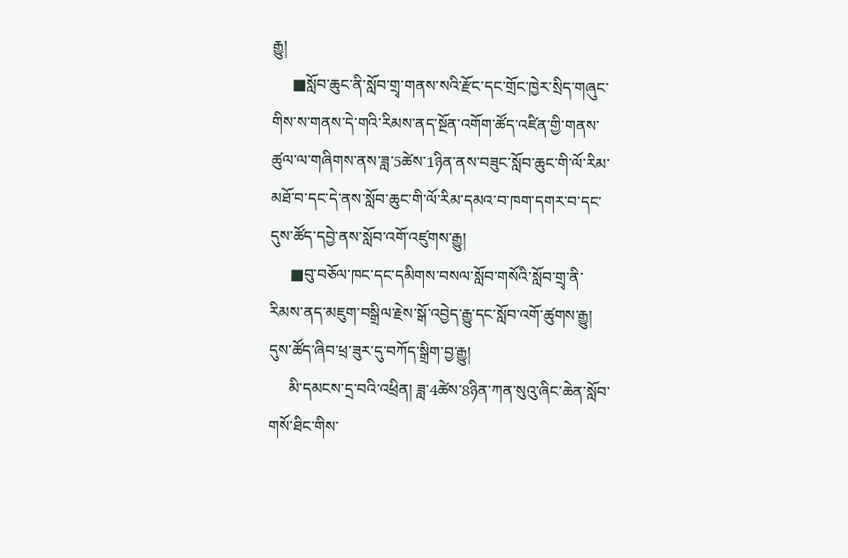རྒྱུ།
     ■སློབ་ཆུང་ནི་སློབ་གྲྭ་གནས་སའི་རྫོང་དང་གྲོང་ཁྱེར་སྲིད་གཞུང་གིས་ས་གནས་དེ་གའི་རིམས་ནད་སྔོན་འགོག་ཚོད་འཛིན་གྱི་གནས་ཚུལ་ལ་གཞིགས་ནས་ཟླ་5ཚེས་1ཉིན་ནས་བཟུང་སློབ་ཆུང་གི་ལོ་རིམ་མཐོ་བ་དང་དེ་ནས་སློབ་ཆུང་གི་ལོ་རིམ་དམའ་བ་ཁག་དགར་བ་དང་དུས་ཚོད་དབྱེ་ནས་སློབ་འགོ་འཛུགས་རྒྱུ།
     ■བུ་བཅོལ་ཁང་དང་དམིགས་བསལ་སློབ་གསོའི་སློབ་གྲྭ་ནི་རིམས་ནད་མཇུག་བསྒྲིལ་རྗེས་སྒོ་འབྱེད་རྒྱུ་དང་སློབ་འགོ་ཚུགས་རྒྱུ། དུས་ཚོད་ཞིབ་ཕྲ་ཟུར་དུ་བཀོད་སྒྲིག་བྱ་རྒྱུ།
     མི་དམངས་དྲ་བའི་འཕྲིན། ཟླ་4ཚེས་8ཉིན་ཀན་སུའུ་ཞིང་ཆེན་སློབ་གསོ་ཐིང་གིས་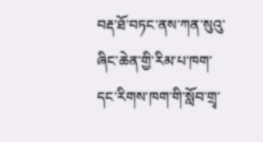བརྡ་ཐོ་བཏང་ནས་ཀན་སུའུ་ཞིང་ཆེན་གྱི་རིམ་པ་ཁག་དང་རིགས་ཁག་གི་སློབ་གྲྭ་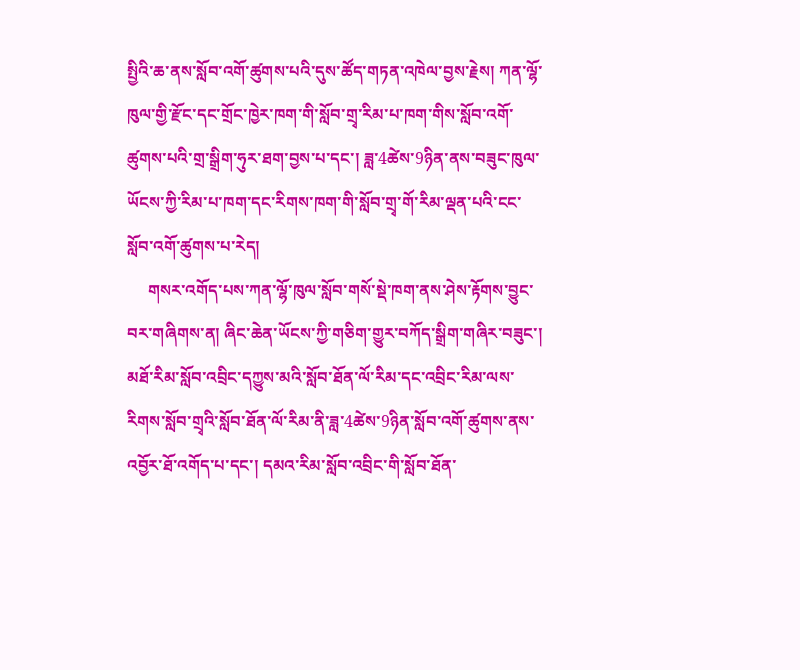སྤྱིའི་ཆ་ནས་སློབ་འགོ་ཚུགས་པའི་དུས་ཚོད་གཏན་འཁེལ་བྱས་རྗེས། ཀན་ལྷོ་ཁུལ་གྱི་རྫོང་དང་གྲོང་ཁྱེར་ཁག་གི་སློབ་གྲྭ་རིམ་པ་ཁག་གིས་སློབ་འགོ་ཚུགས་པའི་གྲ་སྒྲིག་ཧུར་ཐག་བྱས་པ་དང་། ཟླ་4ཚེས་9ཉིན་ནས་བཟུང་ཁུལ་ཡོངས་ཀྱི་རིམ་པ་ཁག་དང་རིགས་ཁག་གི་སློབ་གྲྭ་གོ་རིམ་ལྡན་པའི་ངང་སློབ་འགོ་ཚུགས་པ་རེད།
     གསར་འགོད་པས་ཀན་ལྷོ་ཁུལ་སློབ་གསོ་སྡེ་ཁག་ནས་ཤེས་རྟོགས་བྱུང་བར་གཞིགས་ན། ཞིང་ཆེན་ཡོངས་ཀྱི་གཅིག་གྱུར་བཀོད་སྒྲིག་གཞིར་བཟུང་། མཐོ་རིམ་སློབ་འབྲིང་དཀྱུས་མའི་སློབ་ཐོན་ལོ་རིམ་དང་འབྲིང་རིམ་ལས་རིགས་སློབ་གྲྭའི་སློབ་ཐོན་ལོ་རིམ་ནི་ཟླ་4ཚེས་9ཉིན་སློབ་འགོ་ཚུགས་ནས་འབྱོར་ཐོ་འགོད་པ་དང་། དམའ་རིམ་སློབ་འབྲིང་གི་སློབ་ཐོན་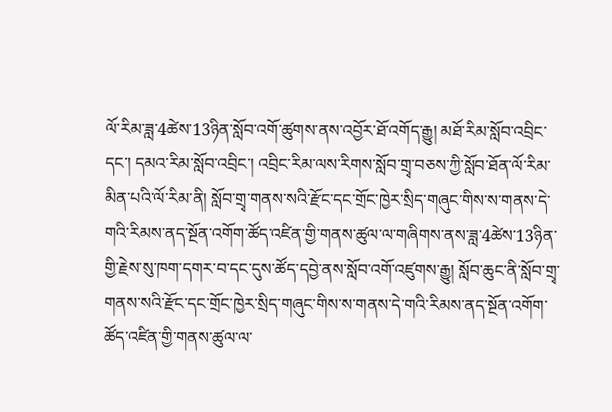ལོ་རིམ་ཟླ་4ཚེས་13ཉིན་སློབ་འགོ་ཚུགས་ནས་འབྱོར་ཐོ་འགོད་རྒྱུ། མཐོ་རིམ་སློབ་འབྲིང་དང་། དམའ་རིམ་སློབ་འབྲིང་། འབྲིང་རིམ་ལས་རིགས་སློབ་གྲྭ་བཅས་ཀྱི་སློབ་ཐོན་ལོ་རིམ་མིན་པའི་ལོ་རིམ་ནི། སློབ་གྲྭ་གནས་སའི་རྫོང་དང་གྲོང་ཁྱེར་སྲིད་གཞུང་གིས་ས་གནས་དེ་གའི་རིམས་ནད་སྔོན་འགོག་ཚོད་འཛིན་གྱི་གནས་ཚུལ་ལ་གཞིགས་ནས་ཟླ་4ཚེས་13ཉིན་གྱི་རྗེས་སུ་ཁག་དགར་བ་དང་དུས་ཚོད་དབྱེ་ནས་སློབ་འགོ་འཛུགས་རྒྱུ། སློབ་ཆུང་ནི་སློབ་གྲྭ་གནས་སའི་རྫོང་དང་གྲོང་ཁྱེར་སྲིད་གཞུང་གིས་ས་གནས་དེ་གའི་རིམས་ནད་སྔོན་འགོག་ཚོད་འཛིན་གྱི་གནས་ཚུལ་ལ་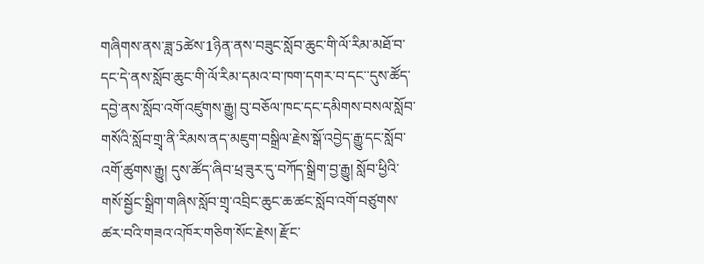གཞིགས་ནས་ཟླ་5ཚེས་1ཉིན་ནས་བཟུང་སློབ་ཆུང་གི་ལོ་རིམ་མཐོ་བ་དང་དེ་ནས་སློབ་ཆུང་གི་ལོ་རིམ་དམའ་བ་ཁག་དགར་བ་དང་་དུས་ཚོད་དབྱེ་ནས་སློབ་འགོ་འཛུགས་རྒྱུ། བུ་བཅོལ་ཁང་དང་དམིགས་བསལ་སློབ་གསོའི་སློབ་གྲྭ་ནི་རིམས་ནད་མཇུག་བསྒྲིལ་རྗེས་སྒོ་འབྱེད་རྒྱུ་དང་སློབ་འགོ་ཚུགས་རྒྱུ། དུས་ཚོད་ཞིབ་ཕྲ་ཟུར་དུ་བཀོད་སྒྲིག་བྱ་རྒྱུ། སློབ་ཕྱིའི་གསོ་སྦྱོང་སྒྲིག་གཞིས་སློབ་གྲྭ་འབྲིང་ཆུང་ཆ་ཚང་སློབ་འགོ་བཙུགས་ཚར་བའི་གཟའ་འཁོར་གཅིག་སོང་རྗེས། རྫོང་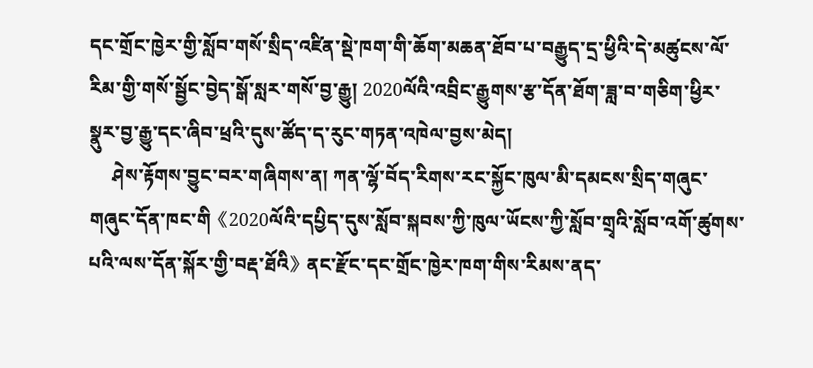དང་གྲོང་ཁྱེར་གྱི་སློབ་གསོ་སྲིད་འཛིན་སྡེ་ཁག་གི་ཆོག་མཆན་ཐོབ་པ་བརྒྱུད་དྲ་ཕྱིའི་དེ་མཚུངས་ལོ་རིམ་གྱི་གསོ་སྦྱོང་བྱེད་སྒོ་སླར་གསོ་བྱ་རྒྱུ། 2020ལོའི་འབྲིང་རྒྱུགས་རྩ་དོན་ཐོག་ཟླ་བ་གཅིག་ཕྱིར་སྣུར་བྱ་རྒྱུ་དང་ཞིབ་ཕྲའི་དུས་ཚོད་ད་རུང་གཏན་འཁེལ་བྱས་མེད།
     ཤེས་རྟོགས་བྱུང་བར་གཞིགས་ན། ཀན་ལྷོ་བོད་རིགས་རང་སྐྱོང་ཁུལ་མི་དམངས་སྲིད་གཞུང་གཞུང་དོན་ཁང་གི《2020ལོའི་དཔྱིད་དུས་སློབ་སྐབས་ཀྱི་ཁུལ་ཡོངས་ཀྱི་སློབ་གྲྭའི་སློབ་འགོ་ཚུགས་པའི་ལས་དོན་སྐོར་གྱི་བརྡ་ཐོའི》ནང་རྫོང་དང་གྲོང་ཁྱེར་ཁག་གིས་རིམས་ནད་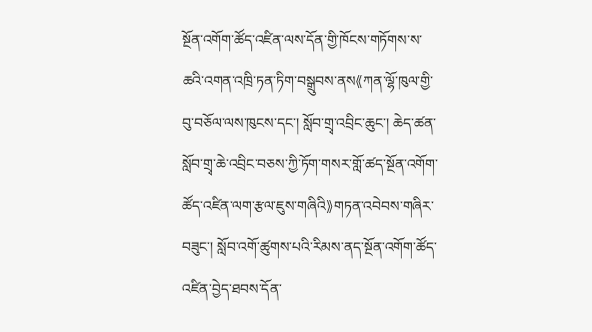སྔོན་འགོག་ཚོད་འཛིན་ལས་དོན་གྱི་ཁོངས་གཏོགས་ས་ཆའི་འགན་འཁྲི་ཏན་ཏིག་བསྒྲུབས་ནས《ཀན་ལྷོ་ཁུལ་གྱི་བུ་བཅོལ་ལས་ཁུངས་དང་། སློབ་གྲྭ་འབྲིང་ཆུང་། ཆེད་ཚན་སློབ་གྲྭ་ཆེ་འབྲིང་བཅས་ཀྱི་ཏོག་གསར་གློ་ཚད་སྔོན་འགོག་ཚོད་འཛིན་ལག་རྩལ་ཇུས་གཞིའི》གཏན་འབེབས་གཞིར་བཟུང་། སློབ་འགོ་ཚུགས་པའི་རིམས་ནད་སྔོན་འགོག་ཚོད་འཛིན་བྱེད་ཐབས་དོན་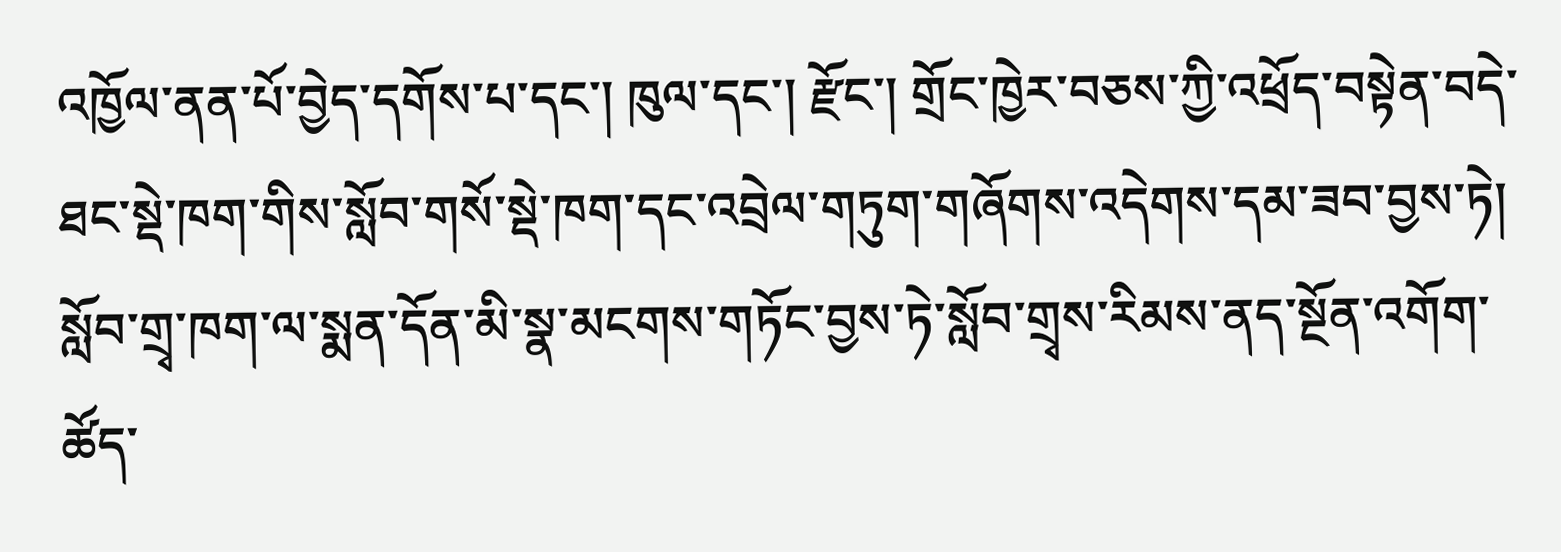འཁྱོལ་ནན་པོ་བྱེད་དགོས་པ་དང་། ཁུལ་དང་། རྫོང་། གྲོང་ཁྱེར་བཅས་ཀྱི་འཕྲོད་བསྟེན་བདེ་ཐང་སྡེ་ཁག་གིས་སློབ་གསོ་སྡེ་ཁག་དང་འབྲེལ་གཏུག་གཞོགས་འདེགས་དམ་ཟབ་བྱས་ཏེ། སློབ་གྲྭ་ཁག་ལ་སྨན་དོན་མི་སྣ་མངགས་གཏོང་བྱས་ཏེ་སློབ་གྲྭས་རིམས་ནད་སྔོན་འགོག་ཚོད་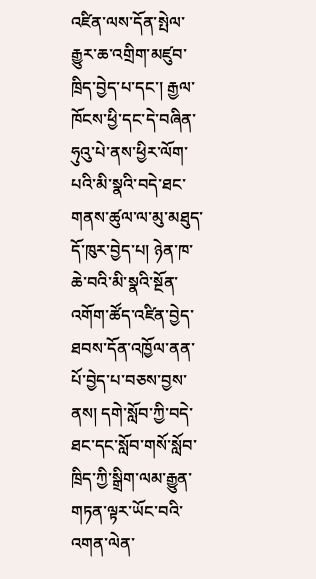འཛིན་ལས་དོན་སྤེལ་རྒྱུར་ཆ་འགྲིག་མཛུབ་ཁྲིད་བྱེད་པ་དང་། རྒྱལ་ཁོངས་ཕྱི་དང་དེ་བཞིན་ཧུའུ་པེ་ནས་ཕྱིར་ལོག་པའི་མི་སྣའི་བདེ་ཐང་གནས་ཚུལ་ལ་མུ་མཐུད་དོ་ཁུར་བྱེད་པ། ཉེན་ཁ་ཆེ་བའི་མི་སྣའི་སྔོན་འགོག་ཚོད་འཛིན་བྱེད་ཐབས་དོན་འཁྱོལ་ནན་པོ་བྱེད་པ་བཅས་བྱས་ནས། དགེ་སློབ་ཀྱི་བདེ་ཐང་དང་སློབ་གསོ་སློབ་ཁྲིད་ཀྱི་སྒྲིག་ལམ་རྒྱུན་གཏན་ལྟར་ཡོང་བའི་འགན་ལེན་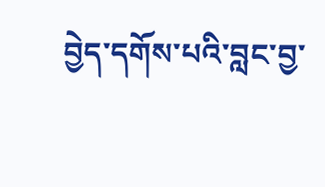བྱེད་དགོས་པའི་བླང་བྱ་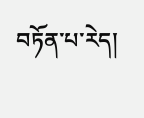བཏོན་པ་རེད།